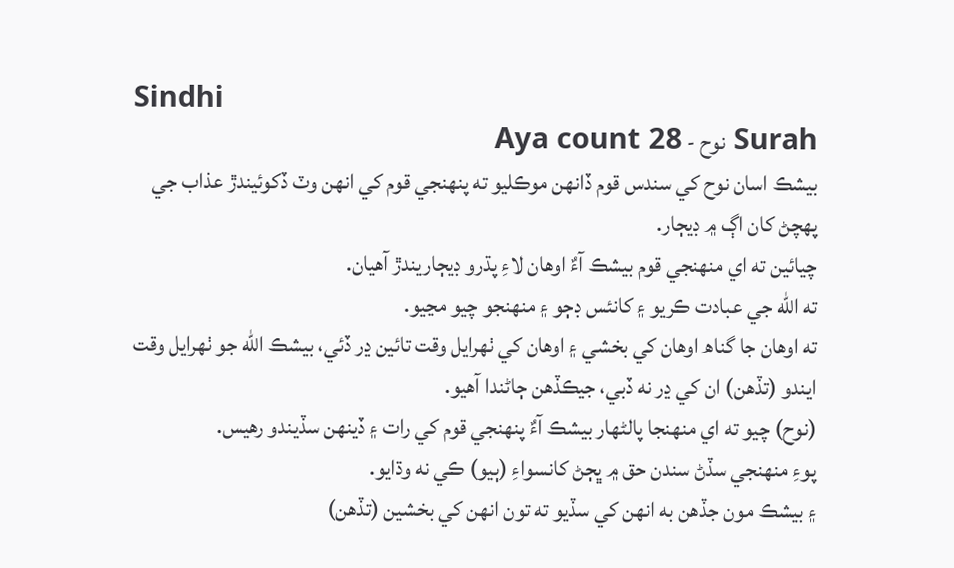Sindhi
Surah نوح - Aya count 28
بيشڪ اسان نوح کي سندس قوم ڏانھن موڪليو ته پنھنجي قوم کي انھن وٽ ڏکوئيندڙ عذاب جي پھچڻ کان اڳ ۾ ڊيڄار.
چيائين ته اي منھنجي قوم بيشڪ آءٌ اوھان لاءِ پڌرو ڊيڄاريندڙ آھيان.
ته الله جي عبادت ڪريو ۽ کانئس ڊڄو ۽ منھنجو چيو مڃيو.
ته اوھان جا گناھ اوھان کي بخشي ۽ اوھان کي ٺھرايل وقت تائين ڍر ڏئي، بيشڪ الله جو ٺھرايل وقت ايندو (تڏھن) ان کي ڍر نه ڏبي، جيڪڏھن ڄاڻندا آھيو.
(نوح) چيو ته اي منھنجا پالڻھار بيشڪ آءٌ پنھنجي قوم کي رات ۽ ڏينھن سڏيندو رھيس.
پوءِ منھنجي سڏڻ سندن حق ۾ ڀڄڻ کانسواءِ (ٻيو) ڪي نه وڌايو.
۽ بيشڪ مون جڏھن به انھن کي سڏيو ته تون انھن کي بخشين (تڏھن)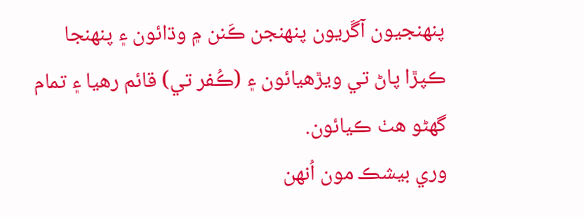پنھنجيون آڱريون پنھنجن ڪَنن ۾ وڌائون ۽ پنھنجا ڪپڙا پاڻ تي ويڙھيائون ۽ (ڪُفر تي) قائم رھيا ۽ تمام گھڻو ھٺ ڪيائون.
وري بيشڪ مون اُنھن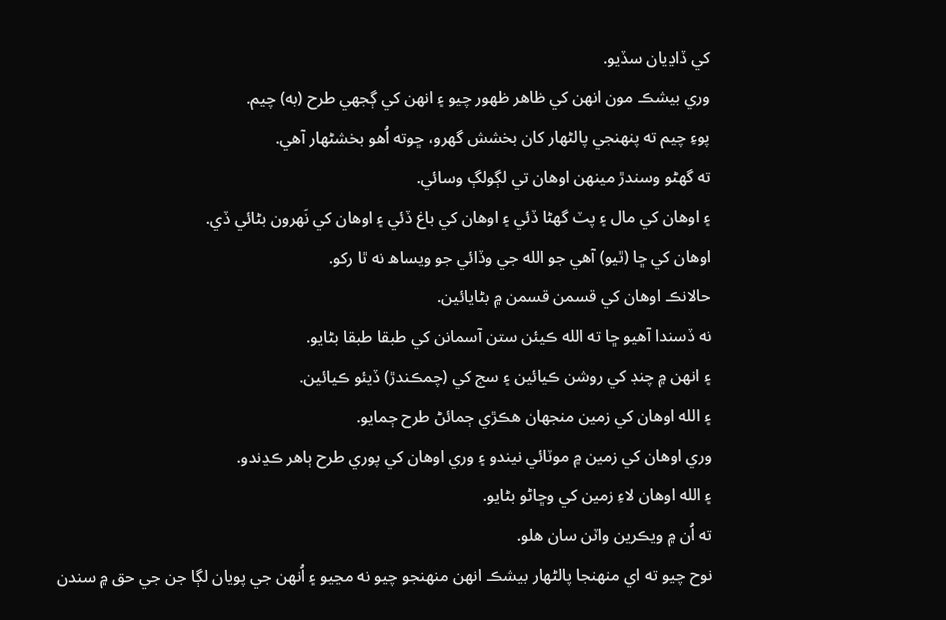کي ڏاڍيان سڏيو.
وري بيشڪ مون انھن کي ظاھر ظھور چيو ۽ انھن کي ڳجھي طرح (به) چيم.
پوءِ چيم ته پنھنجي پالڻھار کان بخشش گھرو، ڇوته اُھو بخشڻھار آھي.
ته گھڻو وسندڙ مينھن اوھان تي لڳولڳ وسائي.
۽ اوھان کي مال ۽ پٽ گھڻا ڏئي ۽ اوھان کي باغ ڏئي ۽ اوھان کي نَھرون بڻائي ڏي.
اوھان کي ڇا (ٿيو) آھي جو الله جي وڏائي جو ويساھ نه ٿا رکو.
حالانڪ اوھان کي قسمن قسمن ۾ بڻايائين.
نه ڏسندا آھيو ڇا ته الله ڪيئن ستن آسمانن کي طبقا طبقا بڻايو.
۽ انھن ۾ چنڊ کي روشن ڪيائين ۽ سج کي (چمڪندڙ) ڏيئو ڪيائين.
۽ الله اوھان کي زمين منجھان ھڪڙي ڄمائڻ طرح ڄمايو.
وري اوھان کي زمين ۾ موٽائي نيندو ۽ وري اوھان کي پوري طرح ٻاھر ڪڍندو.
۽ الله اوھان لاءِ زمين کي وڇاڻو بڻايو.
ته اُن ۾ ويڪرين واٽن سان ھلو.
نوح چيو ته اي منھنجا پالڻھار بيشڪ انھن منھنجو چيو نه مڃيو ۽ اُنھن جي پويان لڳا جن جي حق ۾ سندن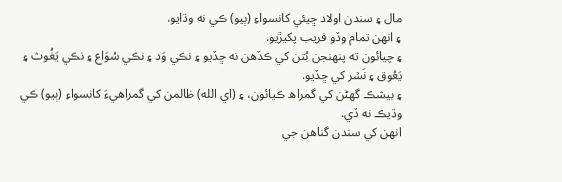مال ۽ سندن اولاد ڇيئي کانسواءِ (ٻيو) ڪي نه وڌايو.
۽ انھن تمام وڏو فريب پکيڙيو.
۽ چيائون ته پنھنجن بُتن کي ڪڏھن نه ڇڏيو ۽ نڪي وَد ۽ نڪي سُوَاع ۽ نڪي يَغُوث ۽ يَعُوق ۽ نَسۡر کي ڇڏيو.
۽ بيشڪ گھڻن کي گمراھ ڪيائون، ۽ (اي الله) ظالمن کي گمراھيءَ کانسواءِ (ٻيو) ڪي وڌيڪ نه ڏي.
انھن کي سندن گناھن جي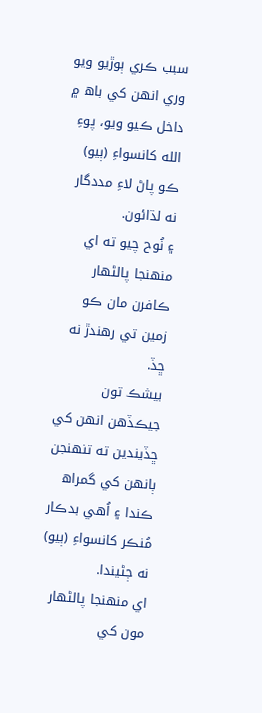سبب ڪري ٻوڙيو ويو وري انھن کي باھ ۾ داخل ڪيو ويو، پوءِ الله کانسواءِ (ٻيو) ڪو پاڻ لاءِ مددگار نه لڌائون.
۽ نُوح چيو ته اي منھنجا پالڻھار ڪافرن مان ڪو زمين تي رھندڙ نه ڇڏ.
بيشڪ تون جيڪڏھن انھن کي ڇڏيندين ته تنھنجن ٻانھن کي گمراھ ڪندا ۽ اُھي بدڪار مُنڪر کانسواءِ (ٻيو) نه ڄڻيندا.
اي منھنجا پالڻھار مون کي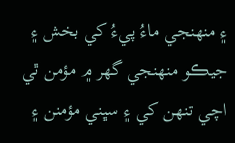۽ منھنجي ماءُ پيءُ کي بخش ۽ جيڪو منھنجي گھر ۾ مؤمن ٿي اچي تنھن کي ۽ سڀني مؤمنن ۽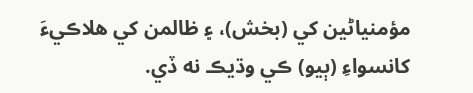مؤمنياڻين کي (بخش)، ۽ ظالمن کي ھلاڪيءَ کانسواءِ (ٻيو) ڪي وڌيڪ نه ڏي.